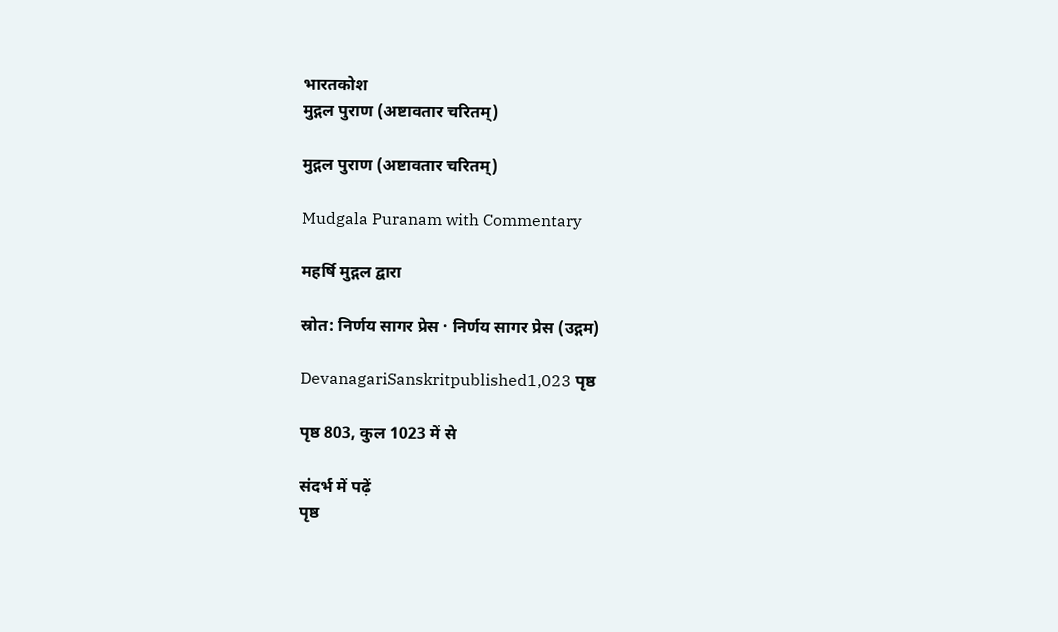भारतकोश
मुद्गल पुराण (अष्टावतार चरितम्)

मुद्गल पुराण (अष्टावतार चरितम्)

Mudgala Puranam with Commentary

महर्षि मुद्गल द्वारा

स्रोत: निर्णय सागर प्रेस · निर्णय सागर प्रेस (उद्गम)

DevanagariSanskritpublished1,023 पृष्ठ

पृष्ठ 803, कुल 1023 में से

संदर्भ में पढ़ें
पृष्ठ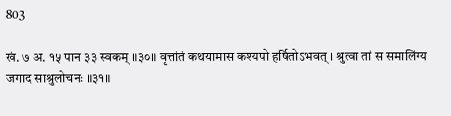803

खं. ७ अ. १५ पान ३३ स्वकम् ॥३०॥ वृत्तांतं कथयामास कश्यपो हर्षितोऽभवत् । श्रुत्वा तां स समालिंग्य जगाद साश्रुलोचनः ॥३१॥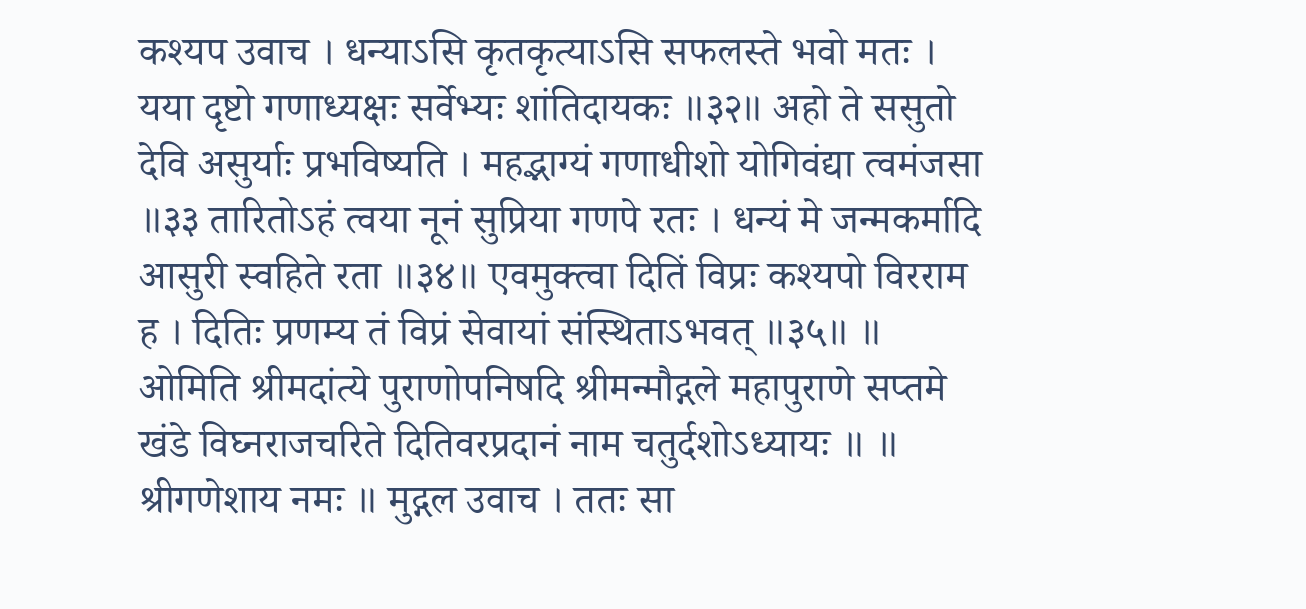कश्यप उवाच । धन्याऽसि कृतकृत्याऽसि सफलस्ते भवो मतः । यया दृष्टो गणाध्यक्षः सर्वेभ्यः शांतिदायकः ॥३२॥ अहो ते ससुतो देवि असुर्याः प्रभविष्यति । महद्भाग्यं गणाधीशो योगिवंद्या त्वमंजसा ॥३३ तारितोऽहं त्वया नूनं सुप्रिया गणपे रतः । धन्यं मे जन्मकर्मादि आसुरी स्वहिते रता ॥३४॥ एवमुक्त्वा दितिं विप्रः कश्यपो विरराम ह । दितिः प्रणम्य तं विप्रं सेवायां संस्थिताऽभवत् ॥३५॥ ॥ ओमिति श्रीमदांत्ये पुराणोपनिषदि श्रीमन्मौद्गले महापुराणे सप्तमे खंडे विघ्नराजचरिते दितिवरप्रदानं नाम चतुर्दशोऽध्यायः ॥ ॥ श्रीगणेशाय नमः ॥ मुद्गल उवाच । ततः सा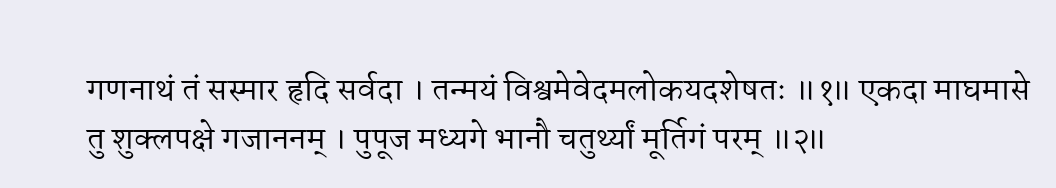गणनाथं तं सस्मार हृदि सर्वदा । तन्मयं विश्वमेवेदमलोकयदशेषतः ॥१॥ एकदा माघमासे तु शुक्लपक्षे गजाननम् । पुपूज मध्यगे भानौ चतुर्थ्यां मूर्तिगं परम् ॥२॥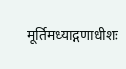मूर्तिमध्याद्गणाधीशः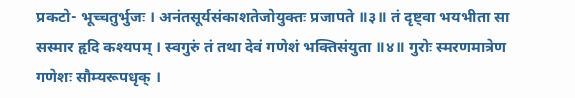प्रकटो- भूच्चतुर्भुजः । अनंतसूर्यसंकाशतेजोयुक्तः प्रजापते ॥३॥ तं दृष्ट्वा भयभीता सा सस्मार हृदि कश्यपम् । स्वगुरुं तं तथा देवं गणेशं भक्तिसंयुता ॥४॥ गुरोः स्मरणमात्रेण गणेशः सौम्यरूपधृक् ।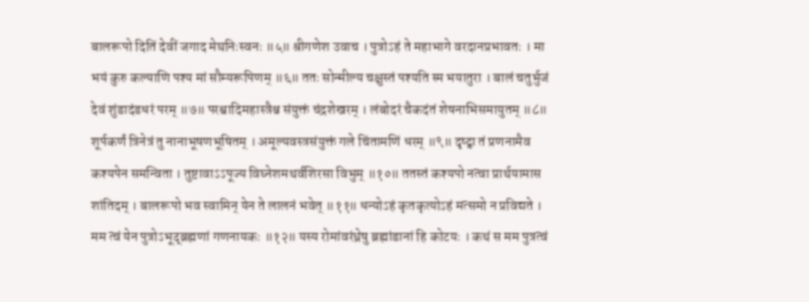बालरूपो दितिं देवीं जगाद मेघनिःस्वनः ॥५॥ श्रीगणेश उवाच । पुत्रोऽहं ते महाभागे वरदानप्रभावतः । मा भयं कुरु कल्याणि पश्य मां सौम्यरूपिणम् ॥६॥ ततः सोन्मील्य चक्षुस्तं पश्यति स्म भयातुरा । बालं चतुर्भुजं देवं शुंडादंडधरं परम् ॥७॥ परश्वादिमहास्त्रैश्च संयुक्तं चंद्रशेखरम् । लंबोदरं चैकदंतं शेषनाभिसमायुतम् ॥८॥ शूर्पकर्णं त्रिनेत्रं तु नानाभूषणभूषितम् । अमूल्यवस्त्रसंयुक्तं गले चिंतामणिं धरम् ॥९॥ दृष्ट्वा तं प्रणनामैव कश्यपेन समन्विता । तुष्टावाऽऽपूज्य विघ्नेशमथर्वशिरसा विभुम् ॥१०॥ ततस्तं कश्यपो नत्वा प्रार्थयामास शांतिदम् । बालरूपो भव स्वामिन् येन ते लालनं भवेत् ॥११॥ धन्योऽहं कृतकृत्योऽहं मत्समो न प्रविद्यते । मम त्वं येन पुत्रोऽभूद्ब्रह्मणां गणनायकः ॥१२॥ यस्य रोमांवरंध्रेषु ब्रह्मांडानां हि कोटयः । कथं स मम पुत्रत्वं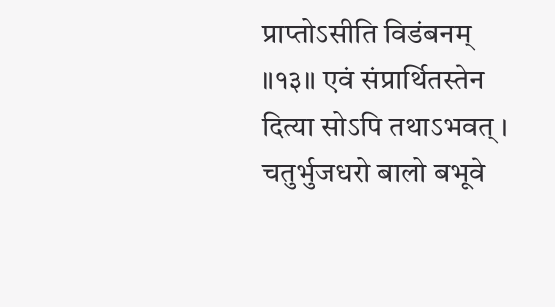प्राप्तोऽसीति विडंबनम् ॥१३॥ एवं संप्रार्थितस्तेन दित्या सोऽपि तथाऽभवत् । चतुर्भुजधरो बालो बभूवे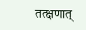तत्क्षणात्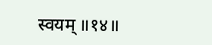स्वयम् ॥१४॥